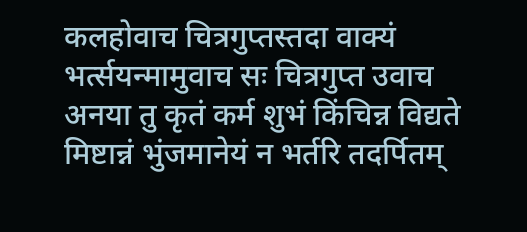कलहोवाच चित्रगुप्तस्तदा वाक्यं भर्त्सयन्मामुवाच सः चित्रगुप्त उवाच अनया तु कृतं कर्म शुभं किंचिन्न विद्यते
मिष्टान्नं भुंजमानेयं न भर्तरि तदर्पितम्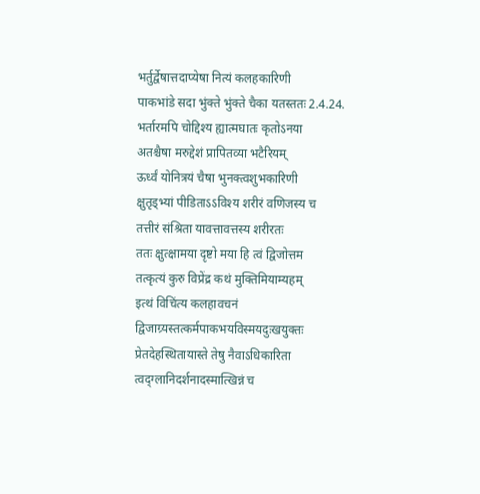भर्तुर्द्वेषात्तदाप्येषा नित्यं कलहकारिणी
पाकभांडे सदा भुंक्ते भुंक्ते चैका यतस्ततः 2.4.24.
भर्तारमपि चोद्दिश्य ह्यात्मघातः कृतोऽनया
अतश्चैषा मरुद्देशं प्रापितव्या भटैरियम्
ऊर्ध्वं योनित्रयं चैषा भुनक्त्वशुभकारिणी
क्षुतृड्भ्यां पीडिताऽऽविश्य शरीरं वणिजस्य च
तत्तीरं संश्रिता यावत्तावत्तस्य शरीरतः
ततः क्षुत्क्षामया दृष्टो मया हि त्वं द्विजोत्तम
तत्कृत्यं कुरु विप्रेंद्र कथं मुक्तिमियाम्यहम्
इत्थं विचिंत्य कलहावचनं द्विजाग्र्यस्तत्कर्मपाकभयविस्मयदुःखयुक्तः
प्रेतदेहस्थितायास्ते तेषु नैवाऽधिकारिता
त्वद्ग्लानिदर्शनादस्मात्खिन्नं च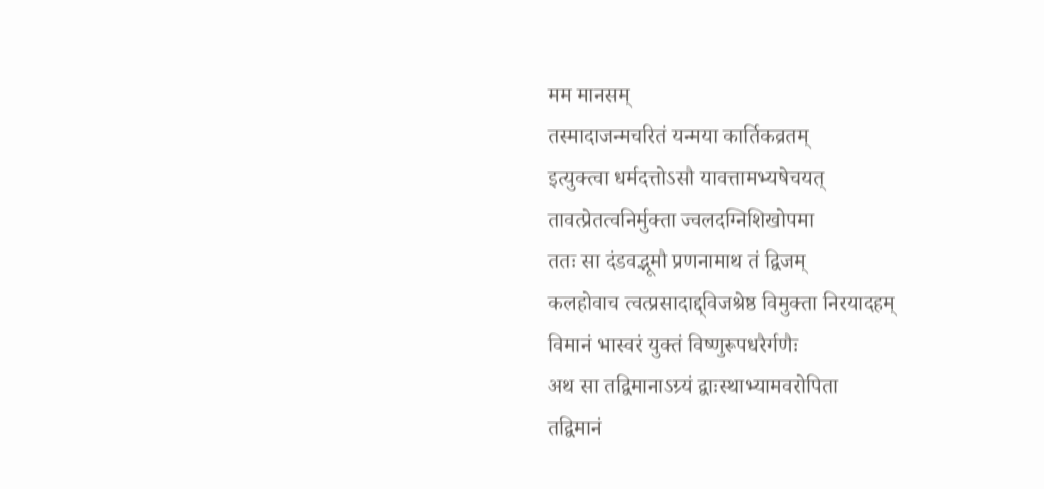मम मानसम्
तस्मादाजन्मचरितं यन्मया कार्तिकव्रतम्
इत्युक्त्वा धर्मदत्तोऽसौ यावत्तामभ्यषेचयत्
तावत्प्रेतत्वनिर्मुक्ता ज्वलदग्निशिखोपमा
ततः सा दंडवद्भूमौ प्रणनामाथ तं द्विजम्
कलहोवाच त्वत्प्रसादाद्द्विजश्रेष्ठ विमुक्ता निरयादहम्
विमानं भास्वरं युक्तं विष्णुरूपधरैर्गणैः
अथ सा तद्विमानाऽग्र्यं द्वाःस्थाभ्यामवरोपिता
तद्विमानं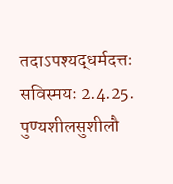तदाऽपश्यद्धर्मदत्तः सविस्मयः 2.4.25.
पुण्यशीलसुशीलौ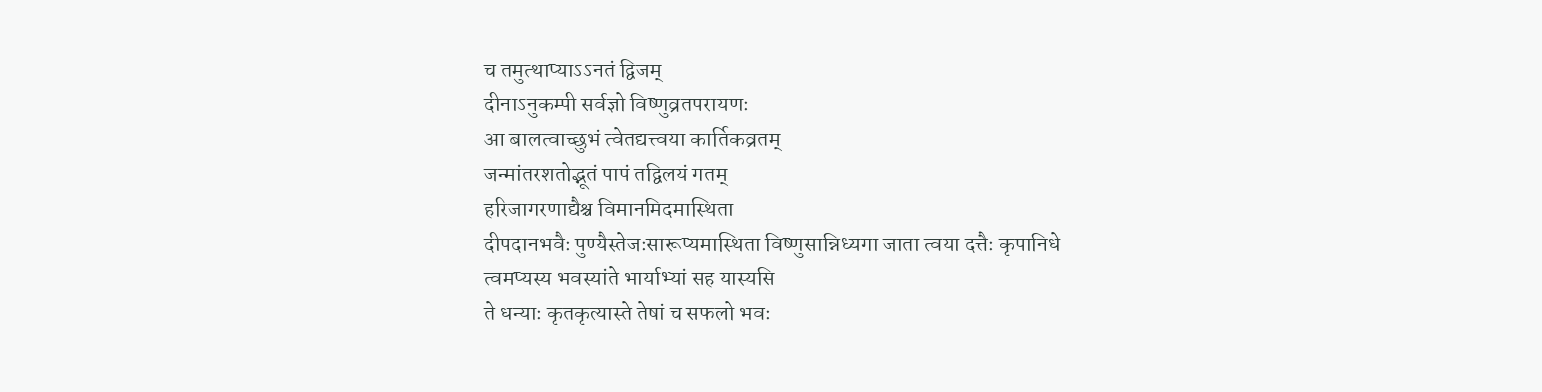च तमुत्थाप्याऽऽनतं द्विजम्
दीनाऽनुकम्पी सर्वज्ञो विष्णुव्रतपरायणः
आ बालत्वाच्छुभं त्वेतद्यत्त्वया कार्तिकव्रतम्
जन्मांतरशतोद्भूतं पापं तद्विलयं गतम्
हरिजागरणाद्यैश्च विमानमिदमास्थिता
दीपदानभवैः पुण्यैस्तेजःसारूप्यमास्थिता विष्णुसान्निध्यगा जाता त्वया दत्तैः कृपानिधे
त्वमप्यस्य भवस्यांते भार्याभ्यां सह यास्यसि
ते धन्याः कृतकृत्यास्ते तेषां च सफलो भवः